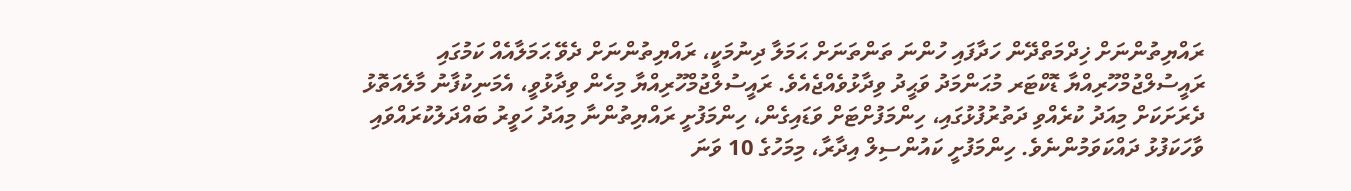ރައްޔިތުންނަށް ޚިދްމަތްދޭން ހަދާފައި ހުންނަ ތަންތަނަށް ޙަމަލާ ދިނުމަކީ، ރައްޔިތުންނަށް ދެވޭ ޙަމަލާއެއް ކަމުގައި ރައީސުލްޖުމްހޫރިއްޔާ ޑޮކްޓަރ މުޙަންމަދު ވަޙީދު ވިދާޅުވެއްޖެއެވެ. ރައީސުލްޖުމްހޫރިއްޔާ މިހެން ވިދާޅުވީ، އެމަނިކުފާނު މާލެއަތޮޅު ދެރަށަކަށް މިއަދު ކުރެއްވި ދަތުރުފުޅުގައި، ހިންމަފުށްޓަށް ވަޑައިގެން، ހިންމަފުށީ ރައްޔިތުންނާ މިއަދު ހަވީރު ބައްދަލުކުރައްވައި ވާހަކަފުޅު ދައްކަވަމުންނެވެ. ހިންމަފުށީ ކައުންސިލް އިދާރާ، މިމަހުގެ 10 ވަނަ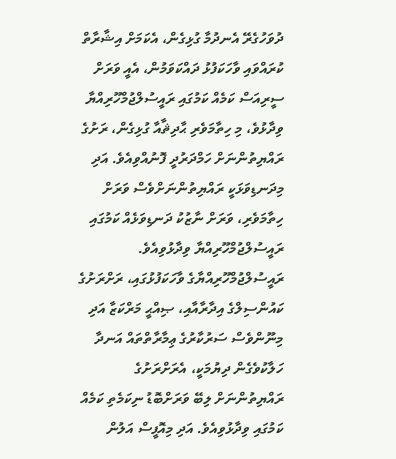ދުވަހުގެރޭ އެނދުމާ ގުޅިގެން، އެކަމަށް އިޝާރާތް ކުރައްވައި ވާހަކަފުޅު ދައްކަވަމުން، އެއީ ވަރަށް ސީރިއަސް ކަމެއް ކަމުގައި ރައީސުލްޖުމްހޫރިއްޔާ ވިދާޅުވެ، މި ހިތާމަވެރި ޙާދިޘާއާ ގުޅިގެން، ރަށުގެ ރައްޔިތުންނަށް ހަމްދަރުދީ ފޮނުއްވިއެވެ. އަދި މިދަނޑިވަޅަކީ ރައްޔިތުންނަށްވެސް ވަރަށް ހިތާމަވެރި، ވަރަށް ނާޒުކު ދަނޑިވަޅެއް ކަމުގައި ރައީސުލްޖުމްހޫރިއްޔާ ވިދާޅުވިއެވެ.
ރައީސުލްޖުމްހޫރިއްޔާގެ ވާހަކަފުޅުގައި، ރަށްރަށުގެ ކައުންސިލްގެ އިދާރާއާއި، ޞިއްޙީ މަރްކަޒާ އަދި މިނޫންވެސް ސަރުކާރުގެ ޢިމާރާތްތައް އަނދާ ހަލާކުވެގެން ދިޔުމަކީ، އެރަށްރަށުގެ ރައްޔިތުންނަށް ލިބޭ ވަރަށްބޮޑު ނިކަމެތި ކަމެއް ކަމުގައި ވިދާޅުވިއެވެ. އަދި މިއޮފީސް އަލުން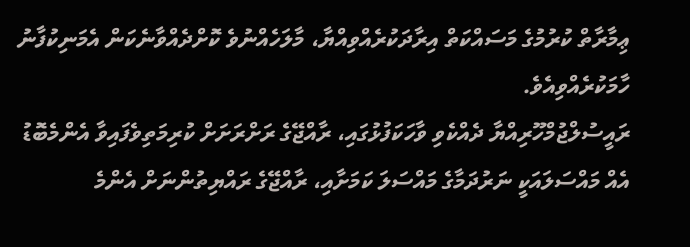ޢިމާރާތް ކުރުމުގެ މަސައްކަތް އިރާދަކުރެއްވިއްޔާ، މާލަހެއްނުވެ ކޮށްދެއްވާނެކަން އެމަނިކުފާނު ހާމަކުރެއްވިއެވެ.
ރައީސުލްޖުމްހޫރިއްޔާ ދެއްކެވި ވާހަކަފުޅުގައި، ރާއްޖޭގެ ރަށްރަށަށް ކުރިމަތިވެފައިވާ އެންމެބޮޑު އެއް މައްސަލައަކީ ނަރުދަމާގެ މައްސަލަ ކަމަށާއި، ރާއްޖޭގެ ރައްޔިތުންނަށް އެންމެ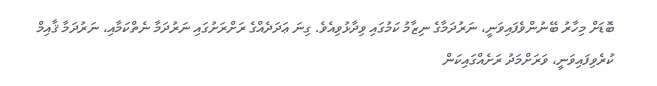ބޮޑަށް މިހާރު ބޭނުންވެފައިވަނީ، ނަރުދަމާގެ ނިޒާމު ކަމުގައި ވިދާޅުވިއެވެ. ގިނަ ޢަދަދެއްގެ ރަށްރަށުގައި ނަރުދަމާ ނެތްކަމާއި، ނަރުދަމާ ޤާއިމް ކުރެވިފައިވަނީ، ވަރަށްމަދު ރަށެއްގައިކަން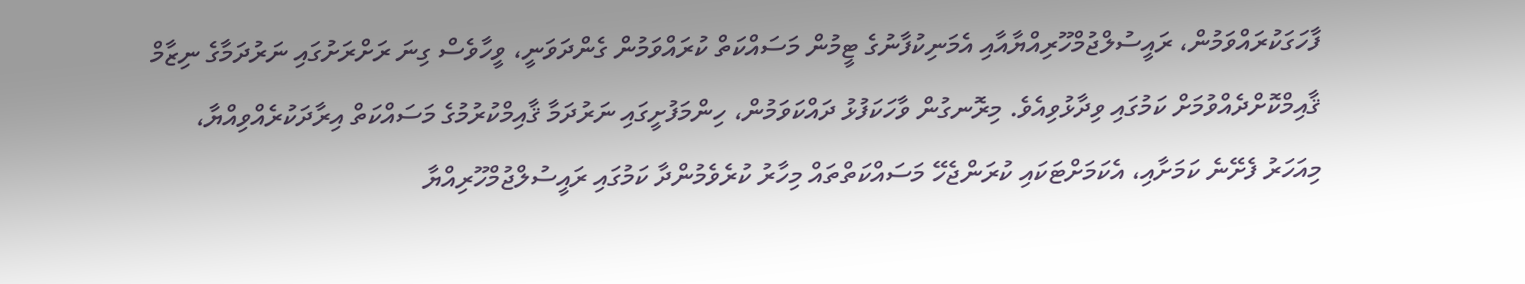ފާހަގަކުރައްވަމުން، ރައީސުލްޖުމްހޫރިއްޔާއާއި އެމަނިކުފާނުގެ ޓީމުން މަސައްކަތް ކުރައްވަމުން ގެންދަވަނީ، ވީހާވެސް ގިނަ ރަށްރަށުގައި ނަރުދަމާގެ ނިޒާމް ޤާއިމްކޮށްދެއްވުމަށް ކަމުގައި ވިދާޅުވިއެވެ. މިރޮނގުން ވާހަކަފުޅު ދައްކަވަމުން، ހިންމަފުށީގައި ނަރުދަމާ ޤާއިމްކުރުމުގެ މަސައްކަތް އިރާދަކުރެއްވިއްޔާ، މިއަހަރު ފެށޭނެ ކަމަށާއި، އެކަމަށްޓަކައި ކުރަންޖެހޭ މަސައްކަތްތައް މިހާރު ކުރެވެމުންދާ ކަމުގައި ރައީސުލްޖުމްހޫރިއްޔާ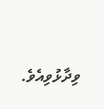ވިދާޅުވިއެވެ.